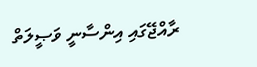ރާއްޖޭގައި އިންސާނީ ވަޞީލަތް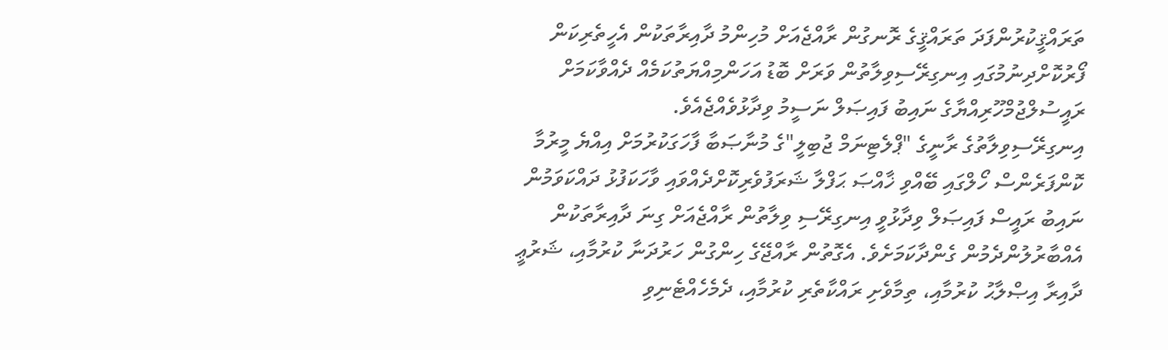ތަރައްޤީކުރުންފަދަ ތަރައްޤީގެ ރޮނގުން ރާއްޖެއަށް މުހިންމު ދާއިރާތަކުން އެހީތެރިކަން ފޯރުކޮށްދިނުމުގައި އިނގިރޭސިވިލާތުން ވަރަށް ބޮޑު އަހަންމިއްޔަތުކަމެއް ދެއްވާކަމަށް ރައީސުލްޖުމްހޫރިއްޔާގެ ނައިބު ފައިޞަލް ނަސީމު ވިދާޅުވެއްޖެއެވެ.
އިނގިރޭސިވިލާތުގެ ރާނީގެ "ޕްލެޓިނަމް ޖުބިލީ"ގެ މުނާޞަބާ ފާހަގަކުރުމަށް އިއްޔެ މީރުމާ ކޮންފަރެންސް ހޯލްގައި ބޭއްވި ޚާއްޞަ ޙަފްލާ ޝަރަފުވެރިކޮށްދެއްވައި ވާހަކަފުޅު ދައްކަވަމުން ނައިބު ރައީސް ފައިޞަލް ވިދާޅުވީ އިނގިރޭސި ވިލާތުން ރާއްޖެއަށް ގިނަ ދާއިރާތަކުން އެއްބާރުލުންދެމުން ގެންދާކަމަށެވެ. އެގޮތުން ރާއްޖޭގެ ހިންގުން ހަރުދަނާ ކުރުމާއި، ޝަރުޢީ ދާއިރާ އިޞްލާޙު ކުރުމާއި، ތިމާވެށި ރައްކާތެރި ކުރުމާއި، ދެމެހެއްޓެނިވި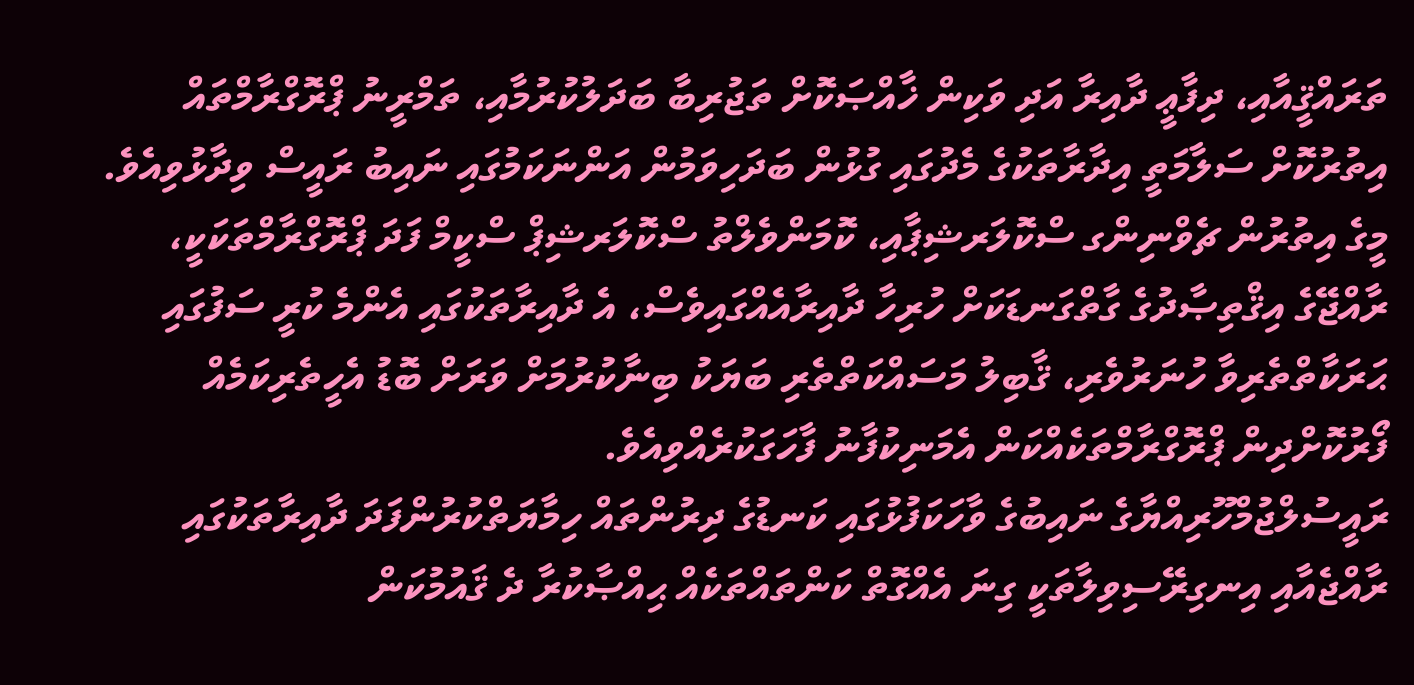ތަރައްޤީއާއި، ދިފާޢީ ދާއިރާ އަދި ވަކިން ޚާއްޞަކޮށް ތަޖުރިބާ ބަދަލުކުރުމާއި، ތަމްރީނު ޕްރޮގްރާމްތައް އިތުރުކޮށް ސަލާމަތީ އިދާރާތަކުގެ މެދުގައި ގުޅުން ބަދަހިވަމުން އަންނަކަމުގައި ނައިބު ރައީސް ވިދާޅުވިއެވެ.
މީގެ އިތުރުން ޗެވްނިންގ ސްކޮލަރޝިޕާއި، ކޮމަންވެލްތު ސްކޮލަރޝިޕް ސްކީމް ފަދަ ޕްރޮގްރާމްތަކަކީ، ރާއްޖޭގެ އިޤްތިޞާދުގެ ގާތްގަނޑަކަށް ހުރިހާ ދާއިރާއެއްގައިވެސް، އެ ދާއިރާތަކުގައި އެންމެ ކުރީ ސަފުގައި ޙަރަކާތްތެރިވާ ހުނަރުވެރި، ޤާބިލު މަސައްކަތްތެރި ބަޔަކު ބިނާކުރުމަށް ވަރަށް ބޮޑު އެހީތެރިކަމެއް ފޯރުކޮށްދިން ޕްރޮގްރާމްތަކެއްކަން އެމަނިކުފާނު ފާހަގަކުރެއްވިއެވެ.
ރައީސުލްޖުމްހޫރިއްޔާގެ ނައިބުގެ ވާހަކަފުޅުގައި ކަނޑުގެ ދިރުންތައް ހިމާޔަތްކުރުންފަދަ ދާއިރާތަކުގައި ރާއްޖެއާއި އިނގިރޭސިވިލާތަކީ ގިނަ އެއްގޮތް ކަންތައްތަކެއް ޙިއްޞާކުރާ ދެ ޤައުމުކަން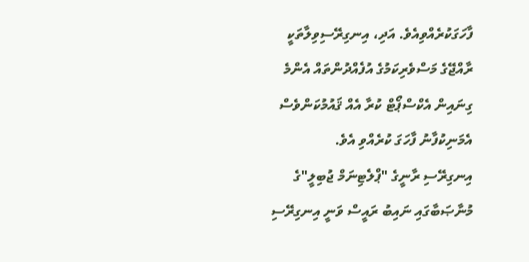ފާހަގަކުރެއްވިއެވެ. އަދި، އިނގިރޭސިވިލާތަކީ ރާއްޖޭގެ މަސްވެރިކަމުގެ އުފެއްދުންތައް އެންމެ ގިނައިން އެކްސްޕޯޓް ކުރާ އެއް ޤައުމުކަންވެސް އެމަނިކުފާނު ފާހަގަ ކުރެއްވި އެވެ.
އިނގިރޭސި ރާނީގެ "ޕްލެޓިނަމް ޖުބިލީ"ގެ މުނާޞަބާގައި ނައިބު ރައީސް ވަނީ އިނގިރޭސި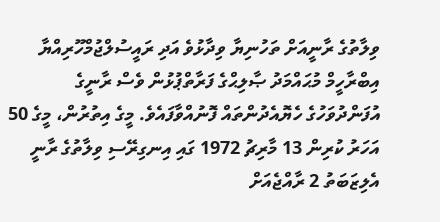ވިލާތުގެ ރާނީއަށް ތަހުނިޔާ ވިދާޅުވެ އަދި ރައީސުލްޖުމްހޫރިއްޔާ އިބްރާހީމް މުޙައްމަދު ޞާލިޙްގެ ފަރާތްޕުޅުން ވެސް ރާނީގެ އުފަންދުވަހުގެ ހެޔޮއެދުންތައް ފޮނުއްވާފައެވެ. މީގެ އިތުރުން، މީގެ 50 އަހަރު ކުރިން 13 މާރިޗު 1972 ގައި އިނގިރޭސި ވިލާތުގެ ރާނީ އެލިޒަބަތު 2 ރާއްޖެއަށް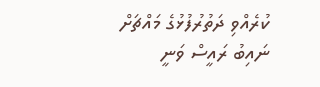ކުރެއްވި ދަތުރުފުޅުގެ މައްޗަށް ނައިބު ރައީސް ވަނީ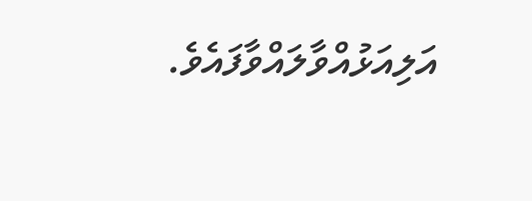އަލިއަޅުއްވާލައްވާފައެވެ.